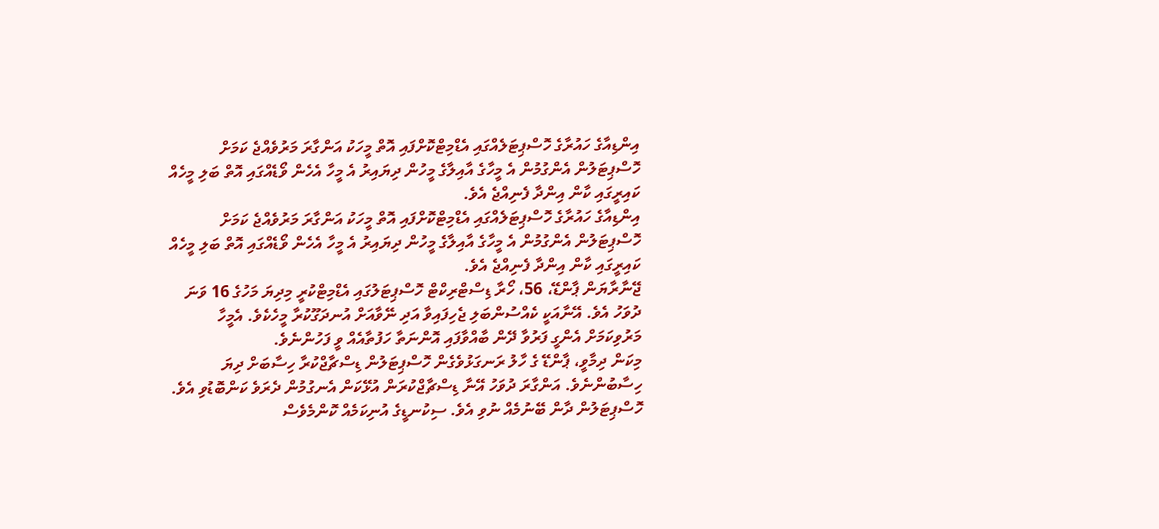އިންޑިއާގެ ހައުރާގެ ހޮސްޕިޓަލެއްގައި އެޑްމިޓްކޮށްފައި އޮތް މީހަކު އަންގާރަ މަރުވެއްޖެ ކަމަށް ހޮސްޕިޓަލުން އެންގުމުން އެ މީހާގެ އާއިލާގެ މީހުން ދިޔައިރު އެ މީހާ އެހެން ވޯޑެއްގައި އޮތް ބަލި މީހެއް ކައިރީގައި ކާން އިންދާ ފެނިއްޖެ އެވެ.
އިންޑިއާގެ ހައުރާގެ ހޮސްޕިޓަލެއްގައި އެޑްމިޓްކޮށްފައި އޮތް މީހަކު އަންގާރަ މަރުވެއްޖެ ކަމަށް ހޮސްޕިޓަލުން އެންގުމުން އެ މީހާގެ އާއިލާގެ މީހުން ދިޔައިރު އެ މީހާ އެހެން ވޯޑެއްގައި އޮތް ބަލި މީހެއް ކައިރީގައި ކާން އިންދާ ފެނިއްޖެ އެވެ.
ޖޭނާރާޔަން ޕާންޑޭ، 56، ހޯރާ ޑިސްޓްރިކްޓް ހޮސްޕިޓަލުގައި އެޑްމިޓްކުރީ މިދިޔަ މަހުގެ 16 ވަނަ ދުވަހު އެވެ. އޭނާއަކީ ކެއްސުންބަލި ޖެހިފައިވާ އަދި ނޭވާއަށް އުނދަގޫކުރާ މީހެކެވެ. އެމީހާ މަރުވިކަމަށް އެންގީ ފަރުވާ ދޭން ބާއްވާފައި އޮންނަތާ ހަފުތާއެއް ވީ ފަހުންނެވެ.
މިކަން ދިމާވީ، ޕާންޑޭ ގެ ހާލު ރަނގަޅުވެގެން ހޮސްޕިޓަލުން ޑިސްޗާޖްކުރާ ހިސާބަށް ދިޔަ ހިސާބުންނެވެ. އަންގާރަ ދުވަހު އޭނާ ޑިސްޗާޖްކުރަން އުޅޭކަން އެނގުމުން ދެރަވެ ކަންބޮޑުވި އެވެ. ހޮސްޕިޓަލުން ދާން ބޭނުމެއް ނުވި އެވެ. ސިކުނޑީގެ އުނިކަމެއް ކޮންމެވެސް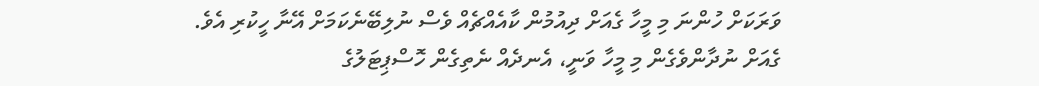ވަރަކަށް ހުންނަ މި މީހާ ގެއަށް ދިއުމުން ކާއެއްޗެއް ވެސް ނުލިބޭނެކަމަށް އޭނާ ހީކުރި އެވެ.
ގެއަށް ނުދާންވެގެން މި މީހާ ވަނީ، އެނދެއް ނެތިގެން ހޮސްޕިޓަލުގެ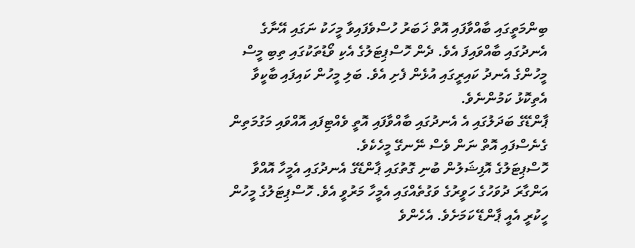ބިންމަތީގައި ބާއްވާފައި އޮތް ޚަބަރު ހުސްވެފައިވާ މީހަކު ނަގައި އޭނާގެ އެނދުގައި ބާއްވައިފަ އެވެ. ދެން ހޮސްޕިޓަލުގެ އެކި ވޯޑުތަކުގައި ތިބި މީސް މީހުންގެ އެނދު ކައިރީގައި އުޅެން ފެށި އެވެ. ބަލި މީހުން ކައިފައި ބާކީވާ އެތިކޮޅު ކަމުންނެވެ.
ޕާންޑޭގެ ބަދަލުގައި އެ އެނދުގައި ބާއްވާފައި އޮތީ ވެއްޓިފައި އޮއްވައި މަގުމަތިން ގެނެސްފައި އޮތް ނަން ވެސް ނޭނގޭ މީހެކެވެ.
ހޮސްޕިޓަލުގެ އޮފިޝަލުން ބުނި ގޮތުގައި ޕާންޑޭގެ އެނދުގައި އެމީހާ އޮއްވާ އަންގާރަ ދުވަހުގެ ހަވީރުގެ ވަގުތެއްގައި އެމީހާ މަރުވީ އެވެ. ހޮސްޕިޓަލުގެ މީހުން ހީކުރީ އެއީ ޕާންޑޭ ކަމަށެވެ. އެހެންވެ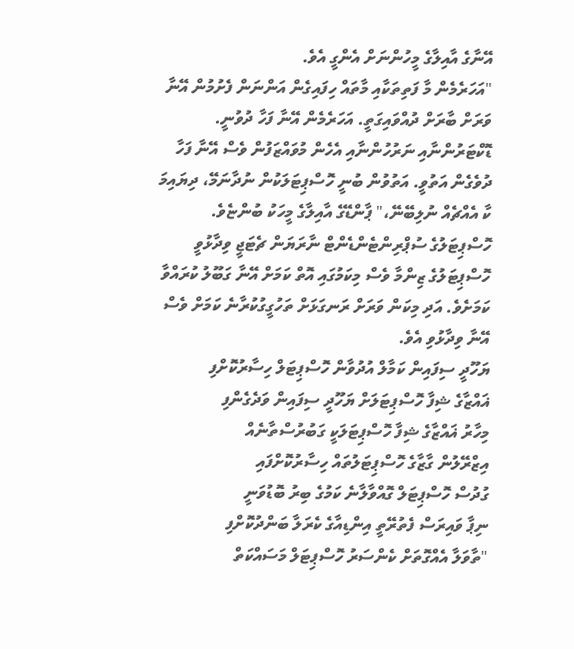އޭނާގެ އާއިލާގެ މީހުންނަށް އެންގީ އެވެ.
"އަހަރެމެން މާ ފަތިތަކާއި މާތައް ހިފައިގެން އަންނަން ފެށުމުން އޭނާ ވަރަށް ބާރަށް ދުއްވައިގަތީ. އަހަރެމެން އޭނާ ފަހާ ދުވުނީ. ޑޮކްޓަރުންނާއި ނަރުހުންނާއި އެހެން މުވައްޒަފުން ވެސް އޭނާ ފަހާ ދުވެގެން އަތުވީ. އަތުވުން ބުނީ ހޮސްޕިޓަލަކުން ނުދާނަމޭ، ދިޔައިމަ ކާ އެއްޗެއް ނުލިބޭނޭ،" ޕާންޑޭގެ އާއިލާގެ މީހަކު ބުންޏެވެ.
ހޮސްޕިޓަލުގެ ސުޕްރިންޓެންޑެންޓް ނާރަޔަން ޗެޓަޖީ ވިދާޅުވީ ހޮސްޕިޓަލުގެ ޒިންމާ ވެސް މިކަމުގައި އޮތް ކަމަށް އޭނާ ގަބޫލު ކުރައްވާ ކަމަށެވެ. އަދި މިކަން ވަރަށް ރަނގަޅަށް ތަހުގީގުކުރާނެ ކަމަށް ވެސް އޭނާ ވިދާޅުވި އެވެ.
ޔަހޫދީ ސިފައިން ކަމާލް އުދުވާން ހޮސްޕިޓަލް ހިސާރުކޮށްފި
ޣައްޒާގެ ޝިފާ ހޮސްޕިޓަލަށް ޔަހޫދީ ސިފައިން ވަދެގެންފި
މިހާރު ޣައްޒާގެ ޝިފާ ހޮސްޕިޓަލަކީ ގަބުރުސްތާނެއް
އިޒްރޭލުން ގާޒާގެ ހޮސްޕިޓަލުތައް ހިސާރުކޮށްފައި
ގުދުސް ހޮސްޕިޓަލް ގޮއްވާލާނެ ކަމުގެ ބިރު ބޮޑުވަނީ
ނިޕާ ވައިރަސް ފެތުރޭތީ އިންޑިއާގެ ކެރަލާ ބަންދުކޮށްފި
"ތާވަލާ އެއްގޮތަށް ކެންސަރު ހޮސްޕިޓަލް މަސައްކަތް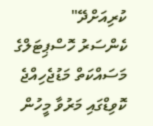ކުރިއަށްދޭ"
ކެންސަރު ހޮސްޕިޓަލްގެ މަސައްކަތް މަޑުޖެހިއްޖެ
ކޮވިޑްގައި މަރުވާ މީހުން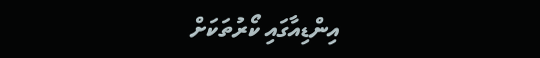އިންޑިއާގައި ކޯރުތަކަށް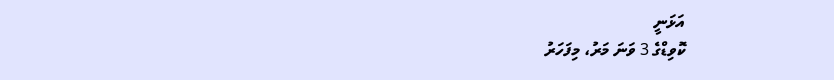އަޅަނީ
ކޮވިޑްގެ 3 ވަނަ މަރު، މިފަހަރު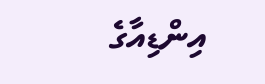އިންޑިއާގެ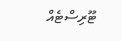ޓޫރިސްޓެއް